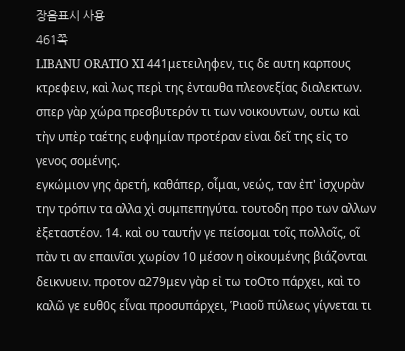장음표시 사용
461쪽
LIBANU ORATIO XI 441μετειληφεν, τις δε αυτη καρπους κτρεφειν, καὶ λως περὶ της ἐνταυθα πλεονεξίας διαλεκτων. σπερ γὰρ χώρα πρεσβυτερόν τι των νοικουντων, ουτω καὶ τὴν υπὲρ ταέτης ευφημίαν προτέραν εἰναι δεῖ της εἰς το γενος σομένης.
εγκώμιον γης ἀρετή, καθάπερ, οἶμαι, νεώς, ταν ἐπ' ἰσχυρὰν την τρόπιν τα αλλα χὶ συμπεπηγύτα. τουτοδη προ των αλλων ἐξεταστέον. 14. καὶ ου ταυτήν γε πείσομαι τοῖς πολλοῖς, οῖ πὰν τι αν επαινῖσι χωρίον 10 μέσον η οἰκουμένης βιάζονται δεικνυειν. προτον α279μεν γὰρ εἰ τω τοOτο πάρχει, καὶ το καλῶ γε ευθ0ς εἶναι προσυπάρχει, Ῥιαοῦ πύλεως γίγνεται τι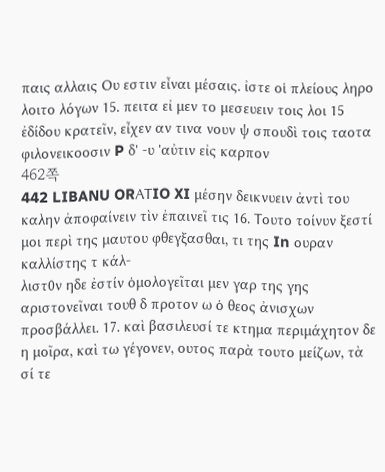παις αλλαις Ου εστιν εἶναι μέσαις. ἰστε οἱ πλείους ληρο λοιτο λόγων 15. πειτα εἰ μεν το μεσευειν τοις λοι 15 ἐδίδου κρατεῖν, εἶχεν αν τινα νουν ψ σπουδὶ τοις ταοτα φιλονεικοοσιν P δ' -υ 'αὐτιν εἰς καρπον
462쪽
442 LIBANU ORΑΤIO XI μέσην δεικνυειν ἀντὶ του καλην ἀποφαίνειν τὶν ἐπαινεῖ τις 16. Toυτο τοίνυν ξεστί μοι περὶ της μαυτου φθεγξασθαι, τι της In ουραν καλλίστης τ κάλ-
λιστ0ν ηδε ἐστίν ὁμολογεῖται μεν γαρ της γης αριστονεῖναι τουθ δ προτον ω ὁ θεος ἀνισχων προσβάλλει. 17. καὶ βασιλευσί τε κτημα περιμάχητον δε η μοῖρα, καὶ τω γέγονεν, ουτος παρὰ τουτο μείζων, τὰ σί τε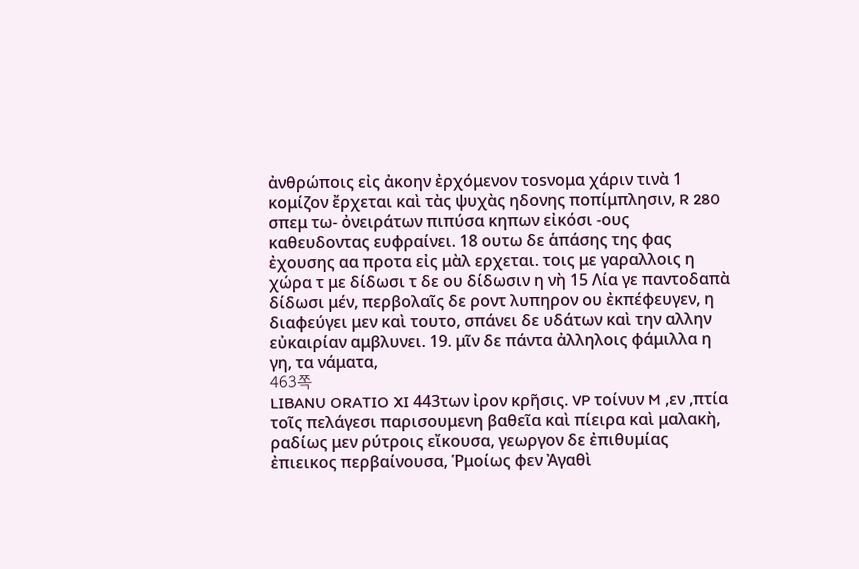ἀνθρώποις εἰς ἀκοην ἐρχόμενον τοsνομα χάριν τινὰ 1 κομίζον ἔρχεται καὶ τὰς ψυχὰς ηδονης ποπίμπλησιν, R 280 σπεμ τω- ὀνειράτων πιπύσα κηπων εἰκόσι -ους καθευδοντας ευφραίνει. 18 ουτω δε ἁπάσης της φας ἐχουσης αα προτα εἰς μὰλ ερχεται. τοις με γαραλλοις η χώρα τ με δίδωσι τ δε ου δίδωσιν η νὴ 15 Λία γε παντοδαπὰ δίδωσι μέν, περβολαῖς δε ροντ λυπηρον ου ἐκπέφευγεν, η διαφεύγει μεν καὶ τουτο, σπάνει δε υδάτων καὶ την αλλην εὐκαιρίαν αμβλυνει. 19. μῖν δε πάντα ἀλληλοις φάμιλλα η γη, τα νάματα,
463쪽
LIBANU ORATIO XI 443των ἰρον κρῆσις. VP τοίνυν M ,εν ,πτία τοῖς πελάγεσι παρισουμενη βαθεῖα καὶ πίειρα καὶ μαλακὴ, ραδίως μεν ρύτροις εἴκουσα, γεωργον δε ἐπιθυμίας ἐπιεικος περβαίνουσα, Ῥμοίως φεν Ἀγαθὶ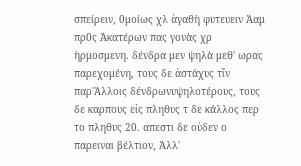σπείρειν, 0μοίως χλ ἀγαθὴ φυτευειν Ἀαμ πρ0ς Ἀκατέρων πας γονὰς χρ ὴρμοσμενη. δένδρα μεν ψηλὰ μεθ' ωρας παρεχομένη, τους δε ἀστάχυς τῖν παρ'Ἀλλοις δένδρωνυψηλοτέρους, τους δε καρπους εἰς πληθυς τ δε κάλλος περ το πληθυς 20. απεστι δε οὐδεν ο παρειναι βέλτιον, Ἀλλ'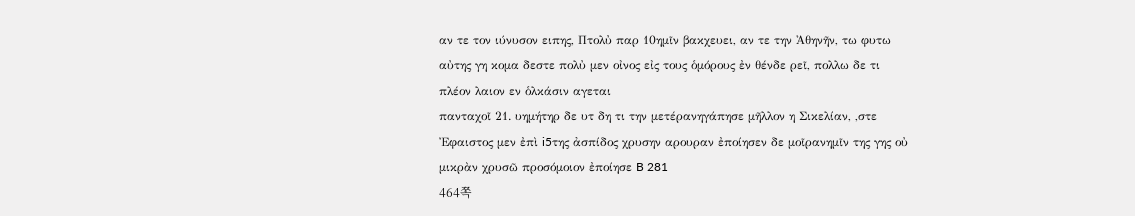αν τε τον ιύνυσον ειπης, Πτολὐ παρ 10ημῖν βακχευει, αν τε την Ἀθηνῆν, τω φυτω αὐτης γη κομα δεστε πολὐ μεν οἰνος εἰς τους ὁμόρους ἐν θένδε ρεῖ, πολλω δε τι πλέον λαιον εν ὁλκάσιν αγεται
πανταχοῖ 21. υημήτηρ δε υτ δη τι την μετέρανηγάπησε μῆλλον η Σικελίαν, ,στε Ἐφαιστος μεν ἐπὶ i5της ἀσπίδος χρυσην αρουραν ἐποίησεν δε μοῖρανημῖν της γης οὐ μικρὰν χρυσῶ προσόμοιον ἐποίησε B 281
464쪽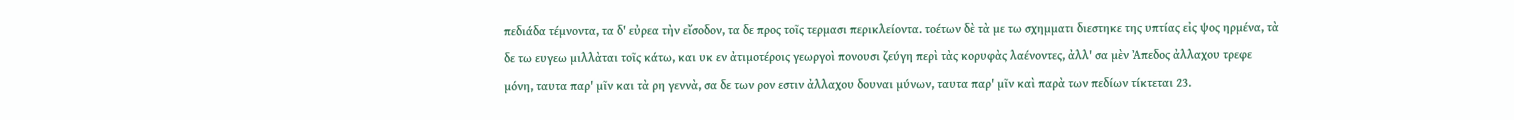πεδιάδα τέμνοντα, τα δ' εὐρεα τὴν εἴσοδον, τα δε προς τοῖς τερμασι περικλείοντα. τοέτων δὲ τὰ με τω σχημματι διεστηκε της υπτίας εἰς ψος ηρμένα, τὰ δε τω ευγεω μιλλὰται τοῖς κάτω, και υκ εν ἀτιμοτέροις γεωργοὶ πονουσι ζεύγη περὶ τὰς κορυφὰς λαένοντες, ἀλλ' σα μὲν Ἀπεδος ἀλλαχου τρεφε μόνη, ταυτα παρ' μῖν και τὰ ρη γεννὰ, σα δε των ρον εστιν ἀλλαχου δουναι μύνων, ταυτα παρ' μῖν καὶ παρὰ των πεδίων τίκτεται 23.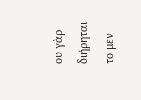ου γὰρ διήρηται το μεν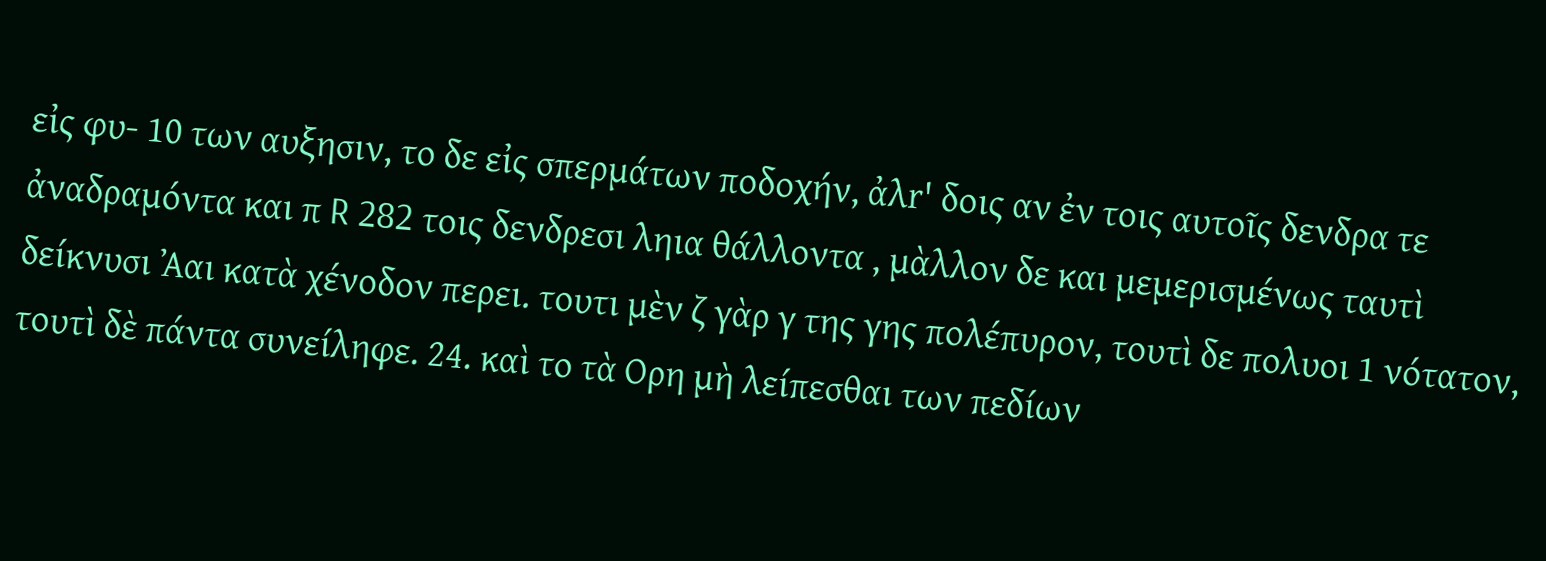εἰς φυ- 10 των αυξησιν, το δε εἰς σπερμάτων ποδοχήν, ἀλr' δοις αν ἐν τοις αυτοῖς δενδρα τε ἀναδραμόντα και π R 282 τοις δενδρεσι ληια θάλλοντα , μὰλλον δε και μεμερισμένως ταυτὶ δείκνυσι Ἀαι κατὰ χένοδον περει. τουτι μὲν ζ γὰρ γ της γης πολέπυρον, τουτὶ δε πολυοι 1 νότατον, τουτὶ δὲ πάντα συνείληφε. 24. καὶ το τὰ Ορη μὴ λείπεσθαι των πεδίων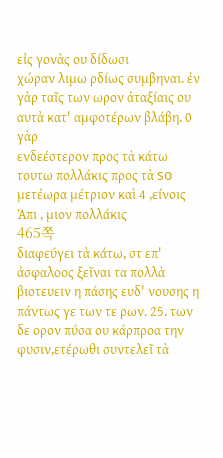εἰς γονὰς ου δίδωσι
χώραν λιμω ρδίως συμβηναι. ἐν γὰρ ταῖς των ωρον ἀταξίαις ου αυτὰ κατ' αμφοτέρων βλάβη. 0 γὰρ
ενδεέστερον προς τὰ κάτω τουτω πολλάκις προς τὰ so μετέωρα μέτριον καὶ 4 ,είνοις Ἀπι , μιον πολλάκις
465쪽
διαφεύγει τὰ κάτω, στ επ' ἀσφαλοος ξεῖναι τα πολλὰ βιοτευειν η πάσης ευδ' νουσης η πάντως γε των τε ρων. 25. των δε ορον πύσα ου κάρπροα την φυσιν,ετέρωθι συντελεῖ τὰ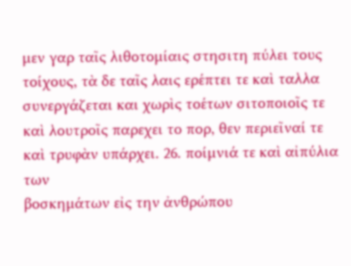μεν γαρ ταῖς λιθοτομίαις στησιτη πύλει τους τοίχους, τὰ δε ταῖς λαις ερέπτει τε καὶ ταλλα συνεργάζεται και χωρὶς τοέτων σιτοποιοῖς τε καὶ λουτροῖς παρεχει το πορ, θεν περιεῖναί τε καὶ τρυφὰν υπάρχει. 26. ποίμνιά τε καὶ αἰπύλια των
βοσκημάτων εἰς την ἀνθρώπου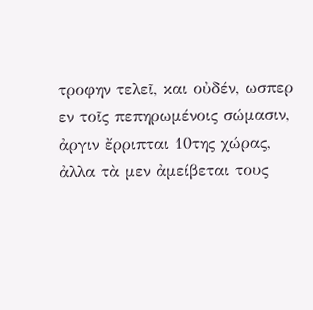τροφην τελεῖ, και οὐδέν, ωσπερ εν τοῖς πεπηρωμένοις σώμασιν, ἀργιν ἔρριπται 10της χώρας, ἀλλα τὰ μεν ἀμείβεται τους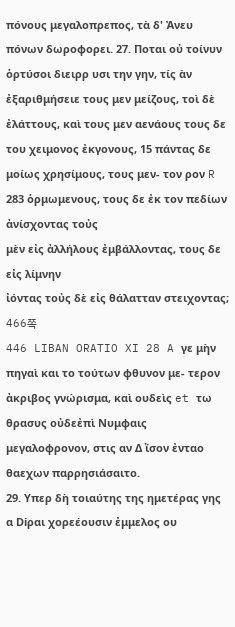πόνους μεγαλοπρεπος, τὰ δ' Ἀνευ πόνων δωροφορει. 27. Ποται οὐ τοίνυν ὁρτύσοι διειρρ υσι την γην, τίς ὰν ἐξαριθμήσειε τους μεν μείζους, τοὶ δὲ ἐλάττους, καὶ τους μεν αενάους τους δε του χειμονος ἐκγονους, 15 πάντας δε μοίως χρησίμους, τους μεν- τον ρον R 283 ὁρμωμενους, τους δε ἐκ τον πεδίων ἀνίσχοντας τοὐς
μὲν εἰς ἀλλήλους ἐμβάλλοντας, τους δε εἰς λίμνην
ἰόντας τοὐς δὲ εἰς θάλατταν στειχοντας;
466쪽
446 LIBAN ORATIO XI 28 A γε μὴν πηγαὶ και το τούτων φθυνον με- τερον ἀκριβος γνώρισμα, καὶ ουδεὶς et τω θρασυς οὐδεἐπὶ Νυμφαις μεγαλοφρονον, στις αν Δ ἴσον ἐνταο θαεχων παρρησιάσαιτο.
29. Υπερ δὴ τοιαύτης της ημετέρας γης α Diραι χορεέουσιν ἐμμελος ου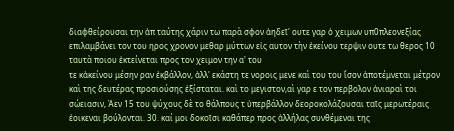διαφθείρουσαι την ἀπ ταύτης χάριν τω παρὰ σφον ἀηδεῖ' ουτε γαρ ὁ χειμων υπ0πλεονεξίας επιλαμβάνει τον του ηρος χρονον μεθαρ μύττων εἰς αυτον τὴν ἐκείνου τερψιν ουτε τω θερος 10 ταυτὰ ποιου ἐκτείνεται προς τον χειμον την α' του
τε κἀκείνου μέσην ραν ἐκβάλλον, ἀλλ' εκάστη τε νοροις μενε καὶ του του ἴσον ἀποτέμνεται μέτρον καὶ της δευτέρας προσιούσης ἐξίσταται. καὶ το μεγιστον,αὶ γαρ ε τον περβολον ἀνιαραὶ τοι σώειασιν, Ἀεν 15 του ψύχους δὲ το θάλπους τ ὐπερβάλλον δεοροκολάζουσαι ταῖς μερωτέραις ἐοικεναι βούλονται. 30. καί μοι δοκοῖσι καθάπερ προς ἀλλήλας συνθέμεναι της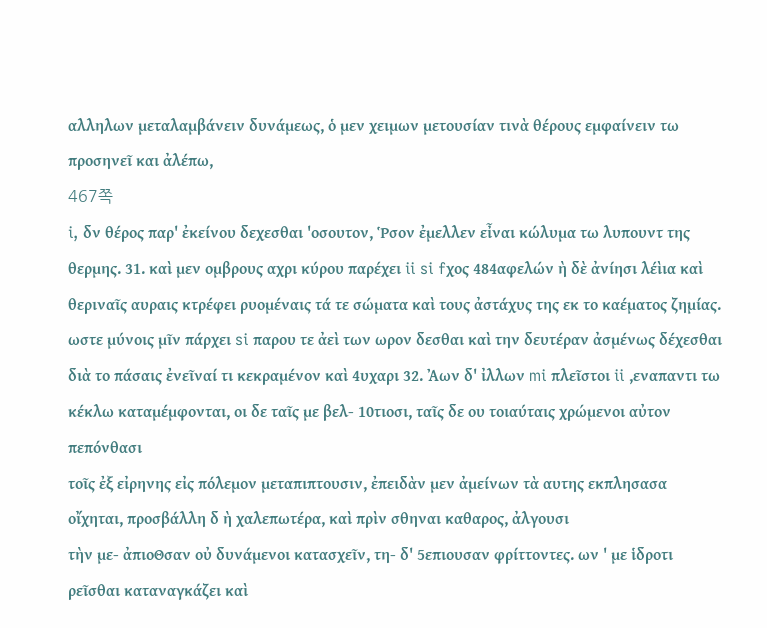αλληλων μεταλαμβάνειν δυνάμεως, ὁ μεν χειμων μετουσίαν τινὰ θέρους εμφαίνειν τω προσηνεῖ και ἀλέπω,
467쪽
i, δν θέρος παρ' ἐκείνου δεχεσθαι 'οσουτον, Ῥσον ἐμελλεν εἶναι κώλυμα τω λυπουντ της θερμης. 31. καὶ μεν ομβρους αχρι κύρου παρέχει ii si fχος 484αφελών ὴ δὲ ἀνίησι λέὶια καὶ θεριναῖς αυραις κτρέφει ρυομέναις τά τε σώματα καὶ τους ἀστάχυς της εκ το καέματος ζημίας. ωστε μύνοις μῖν πάρχει si παρου τε ἀεὶ των ωρον δεσθαι καὶ την δευτέραν ἀσμένως δέχεσθαι διὰ το πάσαις ἐνεῖναί τι κεκραμένον καὶ 4υχαρι 32. Ἀων δ' ἰλλων mi πλεῖστοι ii ,εναπαντι τω κέκλω καταμέμφονται, οι δε ταῖς με βελ- 10τιοσι, ταῖς δε ου τοιαύταις χρώμενοι αὐτον πεπόνθασι
τοῖς ἐξ εἰρηνης εἰς πόλεμον μεταπιπτουσιν, ἐπειδὰν μεν ἀμείνων τὰ αυτης εκπλησασα οἴχηται, προσβάλλη δ ὴ χαλεπωτέρα, καὶ πρὶν σθηναι καθαρος, ἀλγουσι
τὴν με- ἀπιοΘσαν οὐ δυνάμενοι κατασχεῖν, τη- δ' 5επιουσαν φρίττοντες. ων ' με ἱδροτι ρεῖσθαι καταναγκάζει καὶ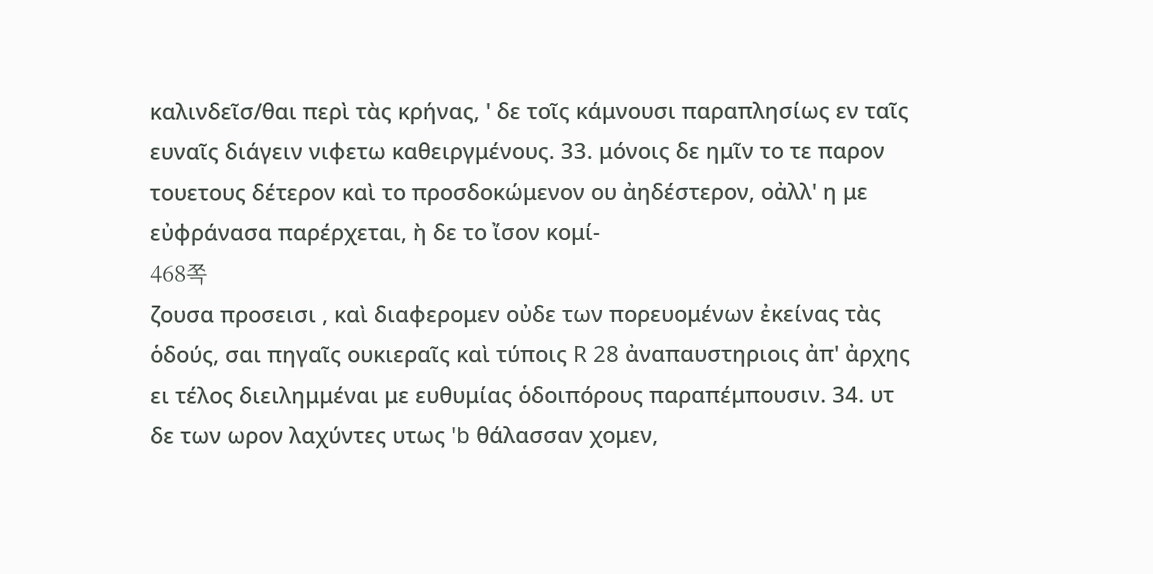καλινδεῖσ/θαι περὶ τὰς κρήνας, ' δε τοῖς κάμνουσι παραπλησίως εν ταῖς ευναῖς διάγειν νιφετω καθειργμένους. 33. μόνοις δε ημῖν το τε παρον τουετους δέτερον καὶ το προσδοκώμενον ου ἀηδέστερον, οἀλλ' η με εὐφράνασα παρέρχεται, ὴ δε το ἴσον κομί-
468쪽
ζουσα προσεισι , καὶ διαφερομεν οὐδε των πορευομένων ἐκείνας τὰς ὁδούς, σαι πηγαῖς ουκιεραῖς καὶ τύποις R 28 ἀναπαυστηριοις ἀπ' ἀρχης ει τέλος διειλημμέναι με ευθυμίας ὁδοιπόρους παραπέμπουσιν. 34. υτ δε των ωρον λαχύντες υτως 'b θάλασσαν χομεν,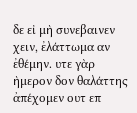δε εἰ μὴ συνεβαινεν χειν, ἐλάττωμα αν ἐθέμην. υτε γὰρ ὴμερον δον θαλάττης ἀπέχομεν ουτ επ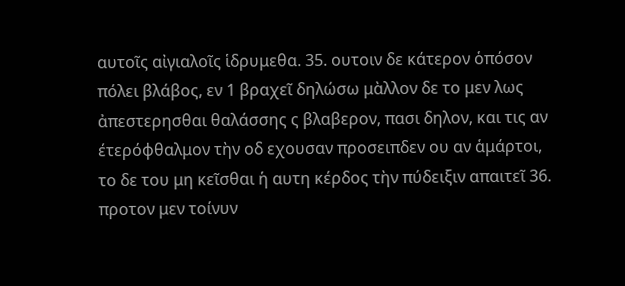αυτοῖς αἰγιαλοῖς ἱδρυμεθα. 35. ουτοιν δε κάτερον ὁπόσον πόλει βλάβος, εν 1 βραχεῖ δηλώσω μὰλλον δε το μεν λως ἀπεστερησθαι θαλάσσης ς βλαβερον, πασι δηλον, και τις αν έτερόφθαλμον τὴν οδ εχουσαν προσειπδεν ου αν ἁμάρτοι, το δε του μη κεῖσθαι ἡ αυτη κέρδος τὴν πύδειξιν απαιτεῖ 36. προτον μεν τοίνυν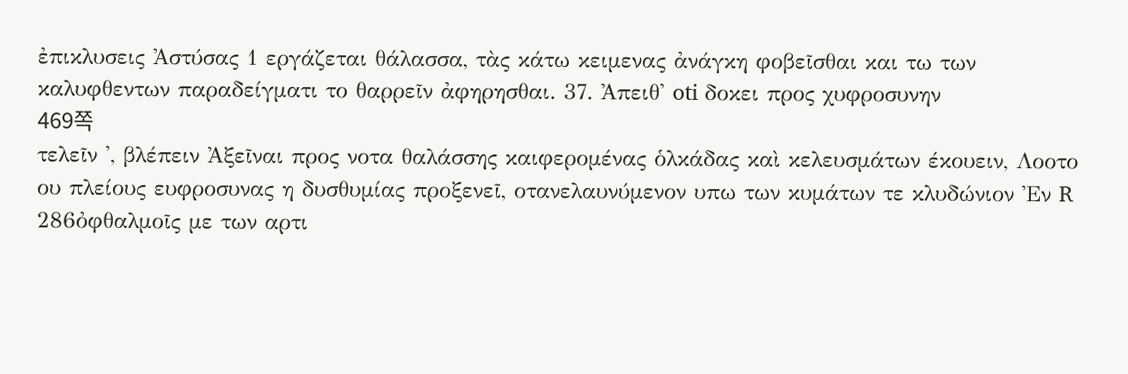ἐπικλυσεις Ἀστύσας 1 εργάζεται θάλασσα, τὰς κάτω κειμενας ἀνάγκη φοβεῖσθαι και τω των καλυφθεντων παραδείγματι το θαρρεῖν ἀφηρησθαι. 37. Ἀπειθ' oti δοκει προς χυφροσυνην
469쪽
τελεῖν ', βλέπειν Ἀξεῖναι προς νοτα θαλάσσης καιφερομένας ὁλκάδας καὶ κελευσμάτων έκουειν, Λοοτο ου πλείους ευφροσυνας η δυσθυμίας προξενεῖ, οτανελαυνύμενον υπω των κυμάτων τε κλυδώνιον Ἐν R 286ὀφθαλμοῖς με των αρτι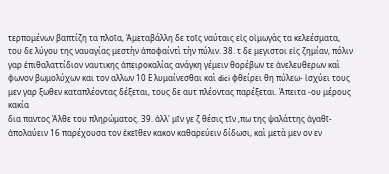τερπομένων βαπτίζη τα πλοῖα, Ἀμεταβάλλη δε τοῖς ναύταις εἰς οἰμωγὰς τα κελεέσματα, του δε λύγου της ναυαγίας μεστὴν ἀποφαίντὶ τὴν πύλιν. 38. τ δε μεγιστοι εἰς ζημίαν, πόλιν γαρ ἐπιθαλαττίδιον ναυτικης ἀπειροκαλίας ανάγκη γέμειν θορέβων τε ἀνελευθερων καὶ φωνον βωμολύχων και τον αλλων 10 Ε λυμαίνεσθαι καὶ dici φθείρει θη πύλεω- ἰσχύει τους μεν γαρ ξωθεν καταπλέοντας δέξεται, τους δε αυτ πλέοντας παρέξεται. Ἀπειτα -ου μέρους κακία
δια παντος Ἀλθε του πληρώματος. 39. ἀλλ' μῖν γε ζ θέσις τῖν ,πω της ψαλάττης ἀγαθῖ- ἀπολαύειν 16 παρέχουσα τον ἐκεῖθεν κακον καθαρεύειν δίδωσι, καὶ μετὰ μεν ον εν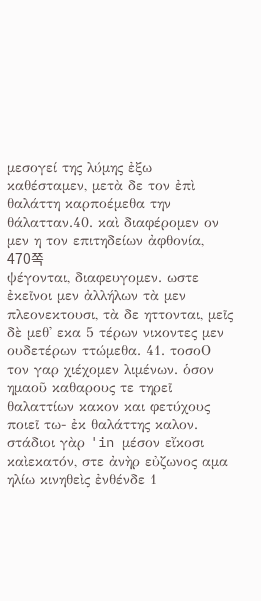μεσογεί της λύμης ἐξω καθέσταμεν, μετὰ δε τον ἐπὶ θαλάττη καρποέμεθα την θάλατταν.40. καὶ διαφέρομεν ον μεν η τον επιτηδείων ἀφθονία,
470쪽
ψέγονται, διαφευγομεν. ωστε ἐκεῖνοι μεν ἀλλήλων τὰ μεν πλεονεκτουσι, τὰ δε ηττονται, μεῖς δὲ μεθ' εκα 5 τέρων νικοντες μεν ουδετέρων ττώμεθα. 41. τοσοO τον γαρ χιέχομεν λιμένων. ὁσον ημαοῦ καθαρους τε τηρεῖ θαλαττίων κακον και φετύχους ποιεῖ τω- ἐκ θαλάττης καλον. στάδιοι γὰρ 'in μέσον εἴκοσι καὶεκατόν, στε ἀνὴρ εὐζωνος αμα ηλίω κινηθεὶς ἐνθένδε 1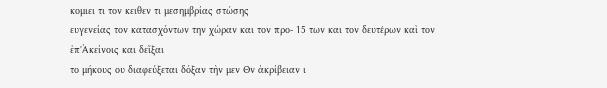κομιει τι τον κειθεν τι μεσημβρίας στώσης
ευγενείας τον κατασχόντων την χώραν και τον προ- 15 των και τον δευτέρων καὶ τον ἐπ'Ἀκείνοις και δεῖξαι
το μήκους ου διαφεύξεται δόξαν τὴν μεν Θν ἀκρίβειαν ι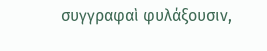συγγραφαὶ φυλάξουσιν,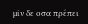μῖν δε οσα πρέπει